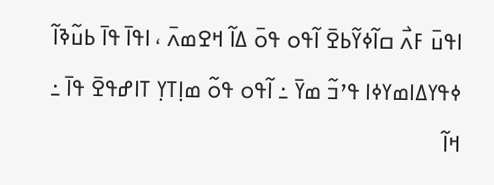ߊߟߎ߫ ߓߍ߯ ߛߊ߬ߦߌ߬ߕߐ߫ ߊ߬ߟߋ ߟߋ߫ ߡߊ߬ ߞߐߘߍ߫ ، ߊߟߊ߫ ߟߊ߫ ߕߎ߬ߢߊ߬ ߦߟߌߡߊߘߌߦߊ ߟߴߏ߬ ߘߌ߫ ߸ ߊ߬ߟߋ ߟߋ߬ ߘߊ߲ߠߌ߲ ߠߊߝߟߐ߫ ߟߊ߫ ߸ ߞߊ߬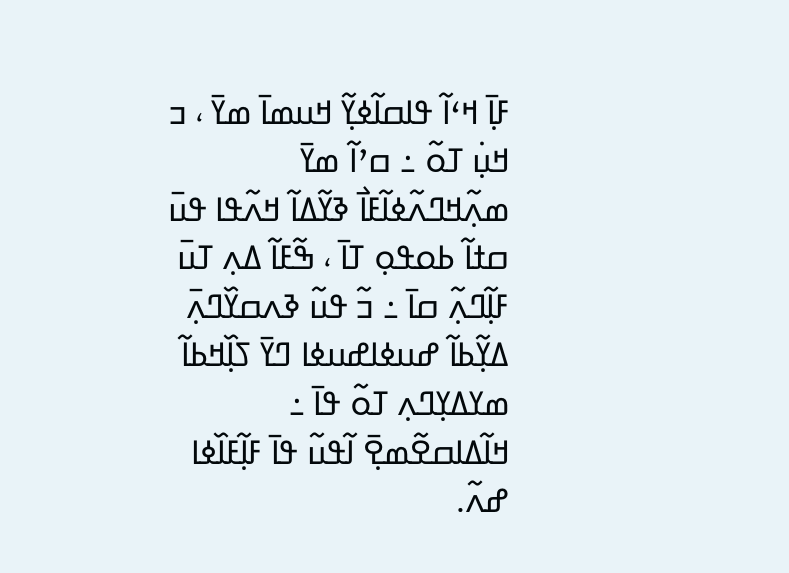ߓߊ߲߫ ߞߵߊ߬ ߟߊߛߊ߬ߦߌ߲߬ ߞߎߘߊ߫ ߘߌ߫ ، ߏ ߞߎ߲߭ ߠߋ߬ ߸ ߛߴߊ߬ ߘߌ߫ ߘߍ߲߬ߞߣߍ߬ߦߊ߬ߓߊ߯ ߢߌ߬ߡߊ߬ ߞߍ߬ߟߊ ߟߎ߫ ߛߙߊ߬ ߕߋߟߋ߲ ߠߊ߫ ، ߒ߬ߓߊ߬ ߡߍ߲ ߠߎ߫ ߓߊ߲߬ߣߍ߲߬ ߛߊ߫ ߸ ߏ߬ ߟߎ߬ ߢߍߛߌ߰ߣߍ߲߫ ߡߌ߲߬ߕߊ߬ ߝߎߦߊߝߎߦߊ ߣߌ߫ ߖߊ߲߰ߞߕߊ߬ ߘߌߡߌ߲ߣߍ߲ ߠߋ߬ ߟߊ߫ ߸ ߞߊ߬ߡߊߛߐ߬ߘߐ߲߫ ߊ߬ߟߎ߬ ߟߊ߫ ߓߊ߲߬ߓߊ߰ߦߊ ߝߍ߬.